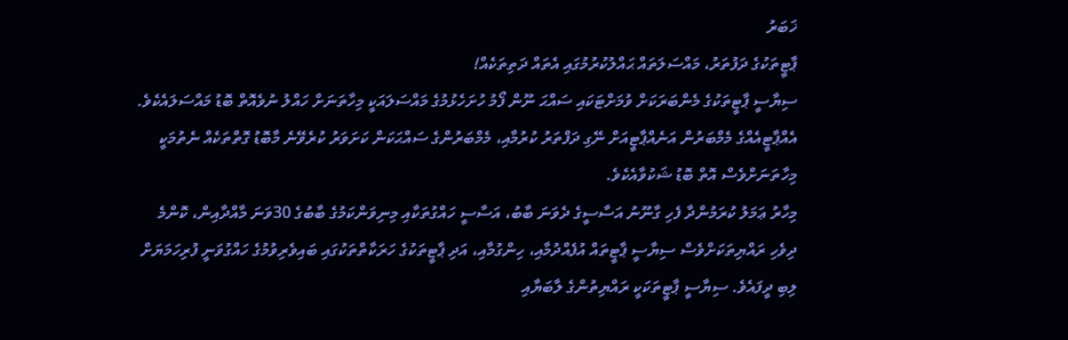ޚަބަރު
ޕާޓީތަކުގެ ދަފުތަރު، މައްސަލަތައް ޙައްލުކުރުމުގައި އެތައް ދަތިތަކެއް!
ސިޔާސީ ޕާޓީތަކުގެ މެންބަރަކަށް ވުމަށްޓަކައި ސައްޙަ ނޫން ފޯމު ހުށަހެޅުމުގެ މައްސަލައަކީ މިހާތަނަށް ހައްލު ނުވެއޮތް ބޮޑު މައްސަލައެކެވެ. އެއްޕާޓީއެއްގެ މެމްބަރުން އަނެއްޕާޓީއަށް ނޭގި ދަފްތަރު ކުރުމާއި، މެމްބަރުންގެ ސައްޙަކަން ކަށަވަރު ކުރެވޭނެ މާބޮޑު ގޮތްތަކެއް ނެތުމަކީ މިހާތަނަށްވެސް އޮތް ބޮޑު ޝަކުވާއެކެވެ.
މިހާރު ޢަމަލު ކުރަމުންދާ ފެހި ގާނޫނު އަސާސީގެ ދެވަނަ ބާބު، އަސާސީ ހައްގުތަކާއި މިނިވަންކަމުގެ ބާބުގެ 30ވަނަ މާއްދާއިން، ކޮންމެ ދިވެހި ރައްޔިތަކަށްވެސް ސިޔާސީ ޕާޓީތައް އުފެއްދުމާއި، ހިންގުމާއި، އަދި ޕާޓީތަކުގެ ހަރަކާތްތަކުގައި ބައިވެރިވުމުގެ ހައްގުވަނީ ފުރިހަމަޔަށް ލިބި ދީފައެވެ. ސިޔާސީ ޕާޓީތަކަކީ ރައްޔިތުންގެ ލާބަޔާއި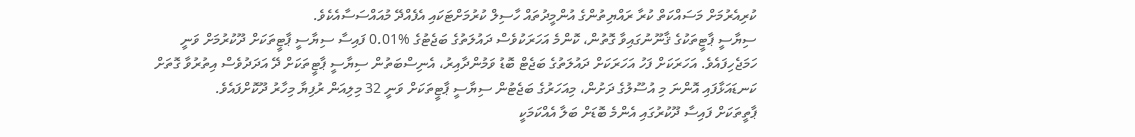ކުރިއެރުމަށް މަސައްކަތް ކުރާ ރައްޔިތުންގެ އުންމީދުތައް ހާސިލް ކުރުމަށްޓަކައި އެފެއްދޭ މުއައްސަސާއެކެވެ.
ސިޔާސީ ޕާޓީތަކުގެ ޤާނޫނުގައިވާ ގޮތުން، ކޮންމެ އަހަރަކުވެސް ދައުލަތުގެ ބަޖެޓުގެ %0.01 ފައިސާ ސިޔާސީ ޕާޓީތަކަށް ދޫކުރުމަށް ވަނީ ހަމަޖެހިފައެވެ. އަހަރަކަށް ފަހު އަހަރަކަށް ދައުލަތުގެ ބަޖެޓް ބޮޑު ވަމުންދާއިރު، އެނިސްބަތުން ސިޔާސީ ޕާޓީތަކަށް ދޭ އަދަދުވެސް އިތުރުވާ ގޮތަށް ކަނޑައަޅާފައި އޮންނަ މި އުސޫލުގެ ދަށުން، މިއަހަރުގެ ބަޖެޓުން ސިޔާސީ ޕާޓީތަކަށް ވަނީ 32 މިލިއަން ރުފިޔާ މިހާރު ދޫކޮށްފައެވެ.
ޕާތީތަކަށް ފައިސާ ދޫކުރުގައި އެންމެ ބޮޑަށް ބަލާ އެއްކަމަކީ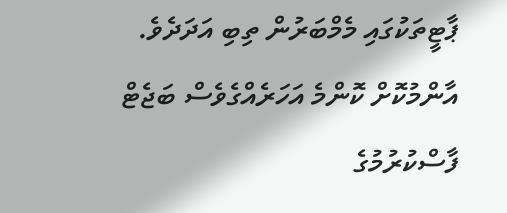ޕާޓީތަކުގައި މެމްބަރުން ތިބި އަދަދެވެ. އާންމުކޮށް ކޮންމެ އަހަރެއްގެވެސް ބަޖެޓް ފާސްކުރުމުގެ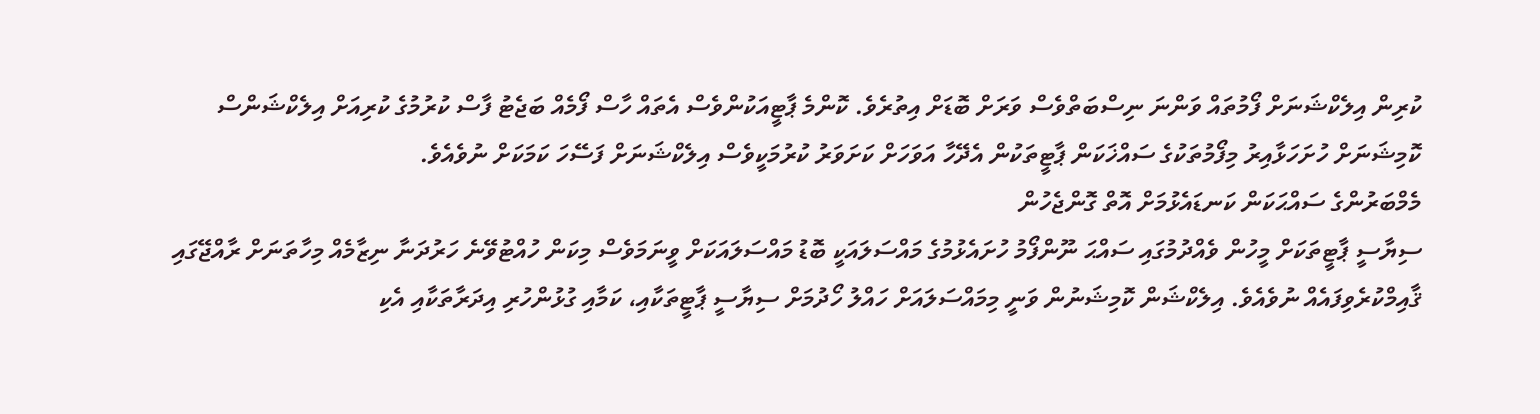ކުރިން އިލެކްޝަނަށް ފޯމުތައް ވަންނަ ނިސްބަތްވެސް ވަރަށް ބޮޑަށް އިތުރެވެ. ކޮންމެ ޕާޓީއަކުންވެސް އެތައް ހާސް ފޯމެއް ބަޖެޓު ފާސް ކުރުމުގެ ކުރިއަށް އިލެކްޝަންސް ކޮމިޝަނަށް ހުށަހަޅާއިރު މިފޯމުތަކުގެ ސައްޚަކަން ޕާޓީތަކުން އެދޭހާ އަވަހަށް ކަށަވަރު ކުރުމަކީވެސް އިލެކްޝަނަށް ފަސޭހަ ކަމަކަށް ނުވެއެވެ.
މެމްބަރުންގެ ސައްޙަކަން ކަނޑައެޅުމަށް އޮތް ގޮންޖެހުން
ސިޔާސީ ޕާޓީތަކަށް މީހުން ވެއްދުމުގައި ސައްޙަ ނޫންފޯމު ހުށައެޅުމުގެ މައްސަލައަކީ ބޮޑު މައްސަލައަކަށް ވީނަމަވެސް މިކަން ހުއްޓުވޭނެ ހަރުދަނާ ނިޒާމެއް މިހާތަނަށް ރާއްޖޭގައި ޤާއިމްކުރެވިފައެއް ނުވެއެވެ. އިލެކްޝަން ކޮމިޝަނުން ވަނީ މިމައްސަލައަށް ހައްލު ހޯދުމަށް ސިޔާސީ ޕާޓީތަކާއި، ކަމާއި ގުޅުންހުރި އިދަރާތަކާއި އެކި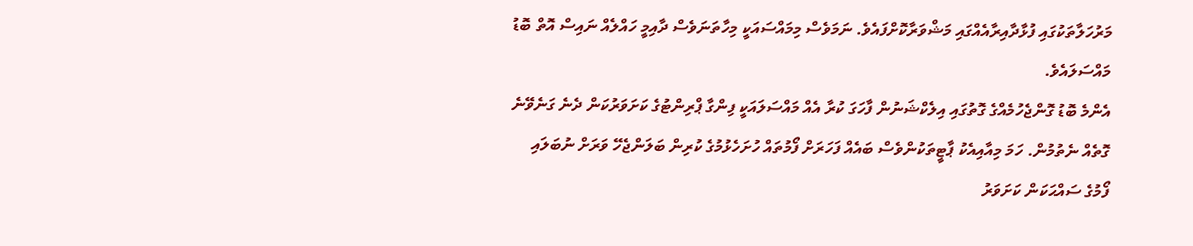މަރުހަލާތަކުގައި ފުޅާދާއިރާއެއްގައި މަޝްވަރާކޮށްފައެވެ. ނަމަވެސް މިމައްސައަކީ މިހާތަނަވެސް ދާއިމީ ހައްލެއް ނައިސް އޮތް ބޮޑު މައްސަލައެވެ.
އެންމެ ބޮޑު ގޮންޖެހުމެއްގެ ގޮތުގައި އިލެކްޝަނުން ފާހަގަ ކުރާ އެއް މައްސަލައަކީ ފިންގާ ޕްރިންޓުގެ ކަށަވަރުކަން ދެނެ ގަނެވޭނެ ގޮތެއް ނެތުމުން. ހަމަ މިއާއިއެކު ޕާޓީތަކުންވެސް ބައެއް ފަހަރަށް ފޯމުތައް ހުށަހެޅުމުގެ ކުރިން ބަލަންޖެހޭ ވަރަށް ނުބަލައި ފޯމުގެ ސައްޙަކަން ކަށަވަރު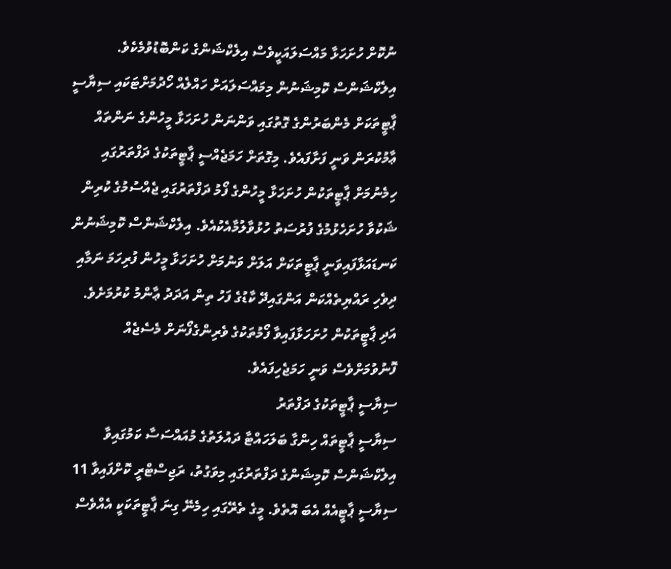ނުކޮށް ހުށަހަޅާ މައްސަލައަކީވެސް އިލެކްޝަންގެ ކަންބޮޑުވުމެކެވެ.
އިލެކްޝަންސް ކޮމިޝަނުން މިމައްސަލައަށް ހައްލެއް ހޯދުމަށްޓަކައި ސިޔާސީ ޕާޓީތަކަށް މެންބަރުންގެ ގޮތުގައި ވަންނަން ހުށަހަޅާ މީހުންގެ ނަންތައް ޢާމުކުރަން ވަނީ ފަށާފައެވެ. މިގޮތަށް ހަމަޖެއްސީ ޕާޓީތަކުގެ ދަފްތަރުގައި ހިމެނުމަށް ޕާޓީތަކުން ހުށަހަޅާ މީހުންގެ ފޯމު ދަފްތަރުގައި ޖެއްސުމުގެ ކުރިން ޝަކުވާ ހުށަހެޅުމުގެ ފުރުސަތު ހުޅުވާލުމާއެކުއެވެ. އިލެކްޝަންސް ކޮމިޝަނުން ކަނޑައަޅާފައިވަނީ ޕާޓީތަކަށް އަލަށް ވަނުމަށް ހުށަހަޅާ މީހުން ފުރިހަމަ ނަމާއި ދިވެހި ރައްޔިތެއްކަން އަންގައިދޭ ކާޑުގެ ފަހު ތިން އަދަދު ޢާންމު ކުރުމަށެވެ. އަދި ޕާޓީތަކުން ހުށަހަޅާފައިވާ ފޯމުތަކުގެ ވެރިންގެފޯނަށް މެސެޖެއް ފޮނުވުމަށްވެސް ވަނީ ހަމަޖެހިފައެވެ.
ސިޔާސީ ޕާޓީތަކުގެ ދަފްތަރު
ސިޔާސީ ޕާޓީތައް ހިންގާ ބަލަހައްޓާ ދައުލަތުގެ މުއައްސަސާ ކަމުގައިވާ އިލެކްޝަންސް ކޮމިޝަންގެ ދަފްތަރުގައި މިވަގުތު، ރަޖިސްޓްރީ ކޮށްފައިވާ 11 ސިޔާސީ ޕާޓީއެއް އެބަ އޮތެވެ. މީގެ ތެރޭގައި ހިމެނޭ ގިނަ ޕާޓީތަކަކީ އެއްވެސް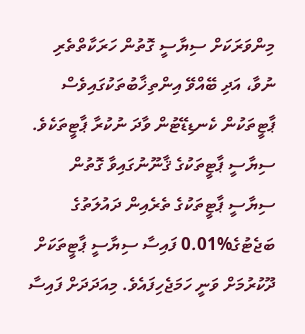މިންވަރަކަށް ސިޔާސީ ގޮތުން ހަރަކާތްތެރި ނުވާ، އަދި ބޭއްވޭ އިންތިޚާބުތަކުގައިވެސް ޕާޓީތަކުން ކެނޑިޑޭޓުން ވާދަ ނުކުރާ ޕާޓީތަކެވެ.
ސިޔާސީ ޕާޓީތަކުގެ ޤާނޫނުގައިވާ ގޮތުން ސިޔާސީ ޕާޓީތަކުގެ ތެރެއިން ދައުލަތުގެ ބަޖެޓުގެ%0.01 ފައިސާ ސިޔާސީ ޕާޓީތަކަށް ދޫކުރުމަށް ވަނީ ހަމަޖެހިފައެވެ. މިއަދަދަށް ފައިސާ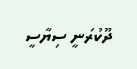ދޫކުރަނީ ސިޔާސީ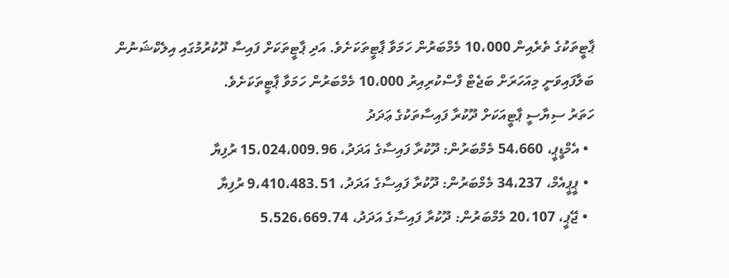ޕާޓީތަކުގެ ތެރެއިން 10،000 މެމްބަރުން ހަމަވާ ޕާޓީތަކަށެވެ. އަދި ޕާޓީތަކަށް ފައިސާ ދޫކުރުމުގައި އިލެކްޝަނުން ބަލާފައިވަނީ މިއަހަރަށް ބަޖެޓް ފާސްކުރިއިރު 10،000 މެމްބަރުން ހަމަވާ ޕާޓީތަކަށެވެ.
ހަތަރު ސިޔާސީ ޕާޓީއަކަށް ދޫކުރާ ފައިސާތަކުގެ ޢަދަދު
  • އެމްޑީޕީ، 54،660 މެމްބަރުން: ދޫކުރާ ފައިސާގެ އަދަދު، 15،024،009.96 ރުފިޔާ
  • ޕީޕީއެމް، 34،237 މެމްބަރުން: ދޫކުރާ ފައިސާގެ އަދަދު، 9،410،483.51 ރުފިޔާ
  • ޖޭޕީ، 20،107 މެމްބަރުން: ދޫކުރާ ފައިސާގެ އަދަދު، 5،526،669.74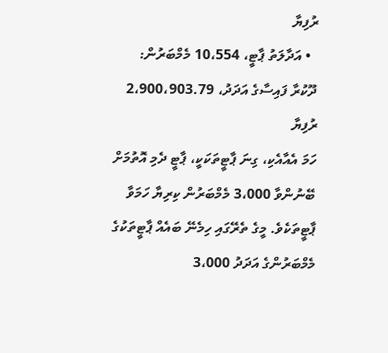ރުފިޔާ
  • އަދާލަތު ޕާޓީ، 10،554 މެމްބަރުން: ދޫކުރާ ފައިސާގެ އަދަދު، 2،900،903.79 ރުފިޔާ
ހަމަ އެއާއެކި، ގިނަ ޕާޓީތަކަކީ، ޕާޓީ ދެމި އޮތުމަށް ބޭނުންވާ 3،000 މެމްބަރުން ކިރިޔާ ހަމަވާ ޕާޓީތަކެވެ. މީގެ ތެރޭގައި ހިމެނޭ ބައެއް ޕާޓީތަކުގެ މެމްބަރުންގެ އަދަދު 3،000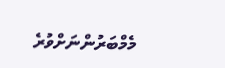މެމްބަރުންނަށްވުރެ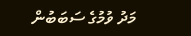މަދު ވުމުގެ ސަބަބުން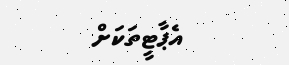އެޕާޓީތަކަށް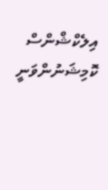އިލެކްޝްންސް ކޮމިޝަނުންވަނީ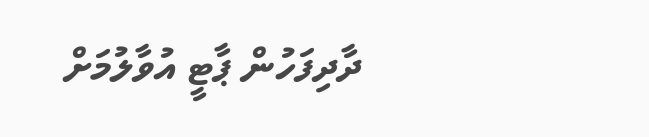ދާދިފަހުން ޕާޓީ އުވާލުމަށް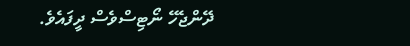ދޭންޖެހޭ ނޯޓިސްވެސް ދީފައެވެ.